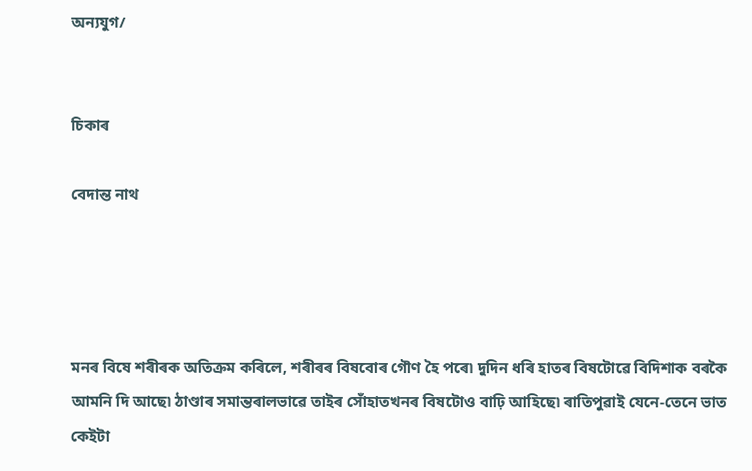অন্যযুগ/


চিকাৰ

বেদান্ত নাথ




মনৰ বিষে শৰীৰক অতিক্ৰম কৰিলে, শৰীৰৰ বিষবোৰ গৌণ হৈ পৰে৷ দুদিন ধৰি হাতৰ বিষটোৱে বিদিশাক বৰকৈ আমনি দি আছে৷ ঠাণ্ডাৰ সমান্তৰালভাৱে তাইৰ সোঁহাতখনৰ বিষটোও বাঢ়ি আহিছে৷ ৰাতিপুৱাই যেনে-তেনে ভাত কেইটা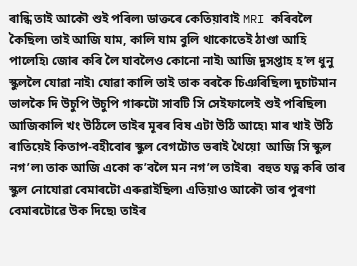ৰান্ধি তাই আকৌ শুই পৰিল৷ ডাক্তৰে কেতিয়াবাই MRI কৰিবলৈ কৈছিল৷ তাই আজি যাম, কালি যাম বুলি থাকোতেই ঠাণ্ডা আহি পালেহি৷ জোৰ কৰি লৈ যাবলৈও কোনো নাই৷ আজি দুসপ্তাহ হ’ল ধুনু স্কুললৈ যোৱা নাই৷ যোৱা কালি তাই তাক বৰকৈ চিঞৰিছিল৷ দুচাটমান ভালকৈ দি উচুপি উচুপি গাৰুটো সাবটি সি সেইফালেই শুই পৰিছিল৷ আজিকালি খং উঠিলে তাইৰ মূৰৰ বিষ এটা উঠি আহে৷ মাৰ খাই উঠি ৰাতিয়েই কিতাপ-বহীবোৰ স্কুল বেগটোত ভৰাই থৈয়ো  আজি সি স্কুল নগ’ল৷ তাক আজি একো ক’বলৈ মন নগ’ল তাইৰ৷  বহুত যত্ন কৰি তাৰ স্কুল নোযোৱা বেমাৰটো এৰুৱাইছিল৷ এতিয়াও আকৌ তাৰ পুৰণা বেমাৰটোৱে উক দিছে৷ তাইৰ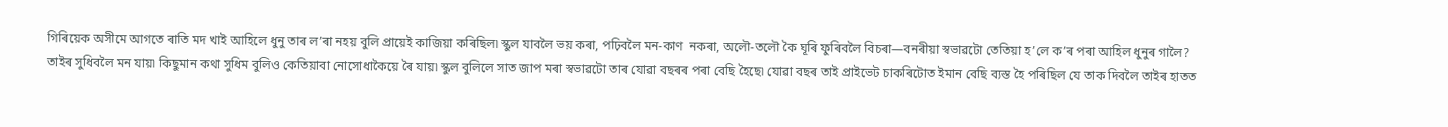গিৰিয়েক অসীমে আগতে ৰাতি মদ খাই আহিলে ধুনু তাৰ ল’ৰা নহয় বুলি প্ৰায়েই কাজিয়া কৰিছিল৷ স্কুল যাবলৈ ভয় কৰা, পঢ়িবলৈ মন-কাণ  নকৰা, অলৌ-তলৌ কৈ ঘূৰি ফুৰিবলৈ বিচৰা—বনৰীয়া স্বভাৱটো তেতিয়া হ’লে ক’ৰ পৰা আহিল ধুনুৰ গালৈ? তাইৰ সুধিবলৈ মন যায়৷ কিছুমান কথা সুধিম বুলিও কেতিয়াবা নোসোধাকৈয়ে ৰৈ যায়৷ স্কুল বুলিলে সাত জাপ মৰা স্বভাৱটো তাৰ যোৱা বছৰৰ পৰা বেছি হৈছে৷ যোৱা বছৰ তাই প্ৰাইভেট চাকৰিটোত ইমান বেছি ব্যস্ত হৈ পৰিছিল যে তাক দিবলৈ তাইৰ হাতত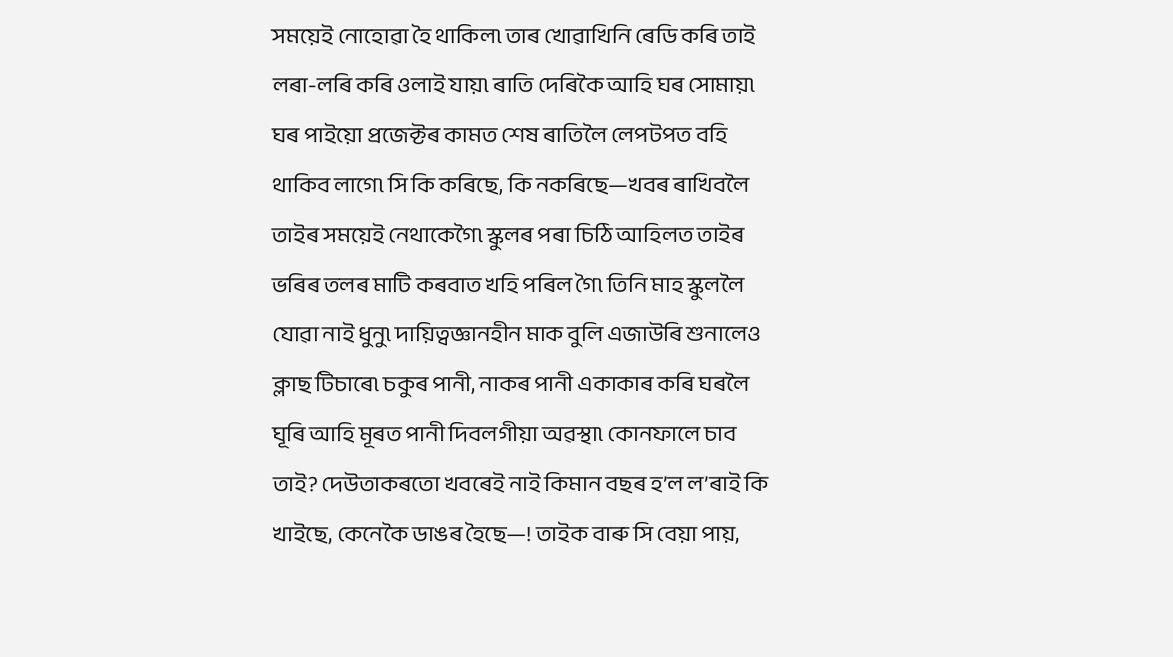সময়েই নোহোৱা হৈ থাকিল৷ তাৰ খোৱাখিনি ৰেডি কৰি তাই লৰা-লৰি কৰি ওলাই যায়৷ ৰাতি দেৰিকৈ আহি ঘৰ সোমায়৷ ঘৰ পাইয়ো প্ৰজেক্টৰ কামত শেষ ৰাতিলৈ লেপটপত বহি থাকিব লাগে৷ সি কি কৰিছে, কি নকৰিছে—খবৰ ৰাখিবলৈ তাইৰ সময়েই নেথাকেগৈ৷ স্কুলৰ পৰা চিঠি আহিলত তাইৰ ভৰিৰ তলৰ মাটি কৰবাত খহি পৰিল গৈ৷ তিনি মাহ স্কুললৈ যোৱা নাই ধুনু৷ দায়িত্বজ্ঞানহীন মাক বুলি এজাউৰি শুনালেও ক্লাছ টিচাৰে৷ চকুৰ পানী, নাকৰ পানী একাকাৰ কৰি ঘৰলৈ ঘূৰি আহি মূৰত পানী দিবলগীয়া অৱস্থা৷ কোনফালে চাব তাই? দেউতাকৰতো খবৰেই নাই কিমান বছৰ হ’ল ল’ৰাই কি খাইছে, কেনেকৈ ডাঙৰ হৈছে—! তাইক বাৰু সি বেয়া পায়,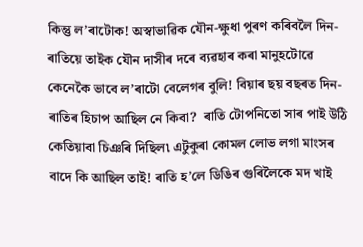কিন্তু ল’ৰাটোক! অস্বাভাৱিক যৌন-ক্ষুধা পুৰণ কৰিবলৈ দিন-ৰাতিয়ে তাইক যৌন দাসীৰ দৰে ব্যৱহাৰ কৰা মানুহটোৱে কেনেকৈ ভাবে ল’ৰাটো বেলেগৰ বুলি! বিয়াৰ ছয় বছৰত দিন-ৰাতিৰ হিচাপ আছিল নে কিবা?  ৰাতি টোপনিতো সাৰ পাই উঠি কেতিয়াবা চিঞৰি দিছিল৷ এটুকুৰা কোমল লোভ লগা মাংসৰ বাদে কি আছিল তাই! ৰাতি হ’লে ডিঙিৰ গুৰিলৈকে মদ খাই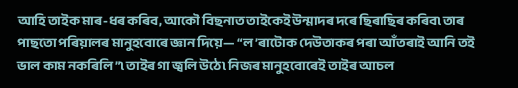আহি তাইক মাৰ-ধৰ কৰিব, আকৌ বিছনাত তাইকেই উন্মাদৰ দৰে ছিৰাছিৰ কৰিব৷ তাৰ পাছতো পৰিয়ালৰ মানুহবোৰে জ্ঞান দিয়ে— “ল’ৰাটোক দেউতাকৰ পৰা আঁতৰাই আনি তই ভাল কাম নকৰিলি”৷ তাইৰ গা জ্বলি উঠে৷ নিজৰ মানুহবোৰেই তাইৰ আচল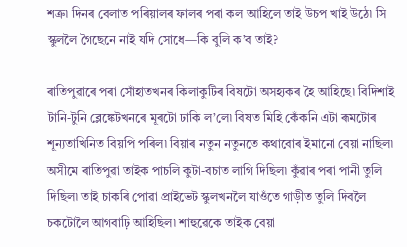শত্ৰু৷ দিনৰ বেলাত পৰিয়ালৰ ফালৰ পৰা কল আহিলে তাই উচপ খাই উঠে৷ সি স্কুললৈ গৈছেনে নাই যদি সোধে—কি বুলি ক’ব তাই?

ৰাতিপুৱাৰে পৰা সোঁহাতখনৰ কিলাকুটিৰ বিষটো অসহ্যকৰ হৈ আহিছে৷ বিদিশাই টানি-টুনি ব্লেঙ্কেটখনৰে মূৰটো ঢাকি ল’লে৷ বিষত মিহি কেঁকনি এটা ৰূমটোৰ শূন্যতাখিনিত বিয়পি পৰিল৷ বিয়াৰ নতুন নতুনতে কথাবোৰ ইমানো বেয়া নাছিল৷ অসীমে ৰাতিপুৱা তাইক পাচলি কুটা-বচাত লাগি দিছিল৷ কুঁৱাৰ পৰা পানী তুলি দিছিল৷ তাই চাকৰি পোৱা প্ৰাইভেট স্কুলখনলৈ যাওঁতে গাড়ীত তুলি দিবলৈ চকটোলৈ আগবাঢ়ি আহিছিল৷ শাহুৱেকে তাইক বেয়া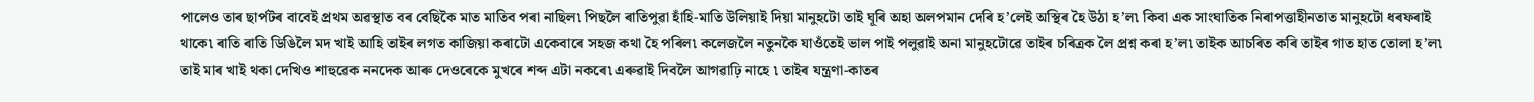পালেও তাৰ ছাৰ্পটৰ বাবেই প্ৰথম অৱস্থাত বৰ বেছিকৈ মাত মাতিব পৰা নাছিল৷ পিছলৈ ৰাতিপুৱা হাঁহি-মাতি উলিয়াই দিয়া মানুহটো তাই ঘূৰি অহা অলপমান দেৰি হ’লেই অস্থিৰ হৈ উঠা হ’ল৷ কিবা এক সাংঘাতিক নিৰাপত্তাহীনতাত মানুহটো ধৰফৰাই থাকে৷ ৰাতি ৰাতি ডিঙিলৈ মদ খাই আহি তাইৰ লগত কাজিয়া কৰাটো একেবাৰে সহজ কথা হৈ পৰিল৷ কলেজলৈ নতুনকৈ যাওঁতেই ভাল পাই পলুৱাই অনা মানুহটোৱে তাইৰ চৰিত্ৰক লৈ প্ৰশ্ন কৰা হ’ল৷ তাইক আচৰিত কৰি তাইৰ গাত হাত তোলা হ’ল৷ তাই মাৰ খাই থকা দেখিও শাহুৱেক ননদেক আৰু দেওৰেকে মুখৰে শব্দ এটা নকৰে৷ এৰুৱাই দিবলৈ আগৱাঢ়ি নাহে ৷ তাইৰ যন্ত্ৰণা-কাতৰ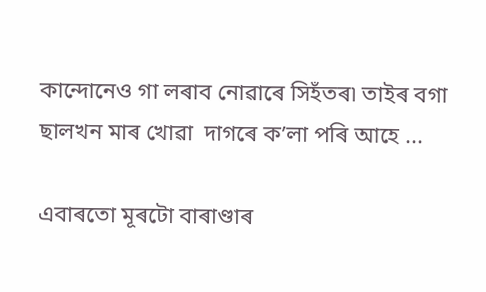কান্দোনেও গা লৰাব নোৱাৰে সিহঁতৰ৷ তাইৰ বগা ছালখন মাৰ খোৱা  দাগৰে ক’লা পৰি আহে ...

এবাৰতো মূৰটো বাৰাণ্ডাৰ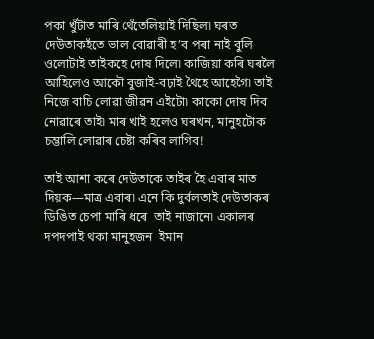পকা খুঁটাত মাৰি থেঁতেলিয়াই দিছিল৷ ঘৰত দেউতাকহঁতে ভাল বোৱাৰী হ’ব পৰা নাই বুলি ওলোটাই তাইকহে দোষ দিলে৷ কাজিয়া কৰি ঘৰলৈ আহিলেও আকৌ বুজাই-বঢ়াই থৈহে আহেগৈ৷ তাই নিজে বাচি লোৱা জীৱন এইটো৷ কাকো দোষ দিব নোৱাৰে তাই৷ মাৰ খাই হলেও ঘৰখন, মানুহটোক চম্ভালি লোৱাৰ চেষ্টা কৰিব লাগিব!

তাই আশা কৰে দেউতাকে তাইৰ হৈ এবাৰ মাত দিয়ক—মাত্ৰ এবাৰ৷ এনে কি দুৰ্বলতাই দেউতাকৰ ডিঙিত চেপা মাৰি ধৰে  তাই নাজানে৷ একালৰ দপদপাই থকা মানুহজন  ইমান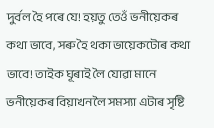দুৰ্বল হৈ পৰে যে! হয়তু তেওঁ ভনীয়েকৰ কথা ভাবে, সৰু হৈ থকা ভায়েকটোৰ কথা ভাবে! তাইক ঘূৰাই লৈ যোৱা মানে ভনীয়েকৰ বিয়াখনলৈ সমস্যা এটাৰ সৃষ্টি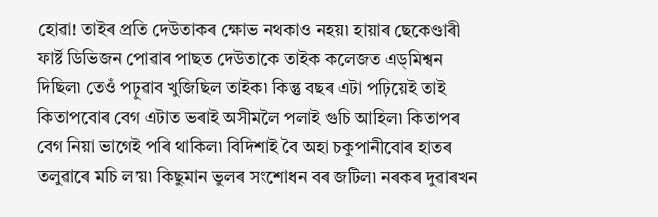হোৱা! তাইৰ প্ৰতি দেউতাকৰ ক্ষোভ নথকাও নহয়৷ হায়াৰ ছেকেণ্ডাৰী ফাৰ্ষ্ট ডিভিজন পোৱাৰ পাছত দেউতাকে তাইক কলেজত এড্‌মিশ্বন দিছিল৷ তেওঁ পঢ়ুৱাব খুজিছিল তাইক৷ কিন্তু বছৰ এটা পঢ়িয়েই তাই কিতাপবোৰ বেগ এটাত ভৰাই অসীমলৈ পলাই গুচি আহিল৷ কিতাপৰ বেগ নিয়া ভাগেই পৰি থাকিল৷ বিদিশাই বৈ অহা চকুপানীবোৰ হাতৰ তলুৱাৰে মচি ল’য়৷ কিছুমান ভুলৰ সংশোধন বৰ জটিল৷ নৰকৰ দুৱাৰখন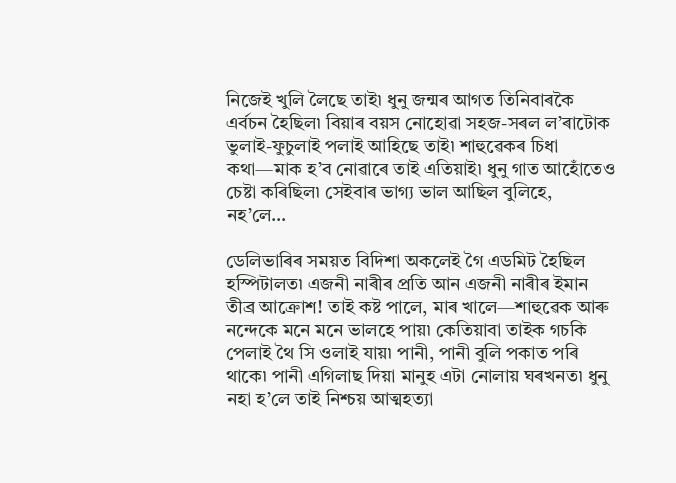নিজেই খুলি লৈছে তাই৷ ধুনু জন্মৰ আগত তিনিবাৰকৈ এৰ্বচন হৈছিল৷ বিয়াৰ বয়স নোহোৱা সহজ-সৰল ল’ৰাটোক ভুলাই-ফুচুলাই পলাই আহিছে তাই৷ শাহুৱেকৰ চিধা কথা—মাক হ’ব নোৱাৰে তাই এতিয়াই৷ ধুনু গাত আহোঁতেও চেষ্টা কৰিছিল৷ সেইবাৰ ভাগ্য ভাল আছিল বুলিহে, নহ’লে…

ডেলিভাৰিৰ সময়ত বিদিশা অকলেই গৈ এডমিট হৈছিল হস্পিটালত৷ এজনী নাৰীৰ প্ৰতি আন এজনী নাৰীৰ ইমান তীব্ৰ আক্ৰোশ! তাই কষ্ট পালে, মাৰ খালে—শাহুৱেক আৰু নন্দেকে মনে মনে ভালহে পায়৷ কেতিয়াবা তাইক গচকি পেলাই থৈ সি ওলাই যায়৷ পানী, পানী বুলি পকাত পৰি থাকে৷ পানী এগিলাছ দিয়া মানুহ এটা নোলায় ঘৰখনত৷ ধুনু নহা হ’লে তাই নিশ্চয় আত্মহত্যা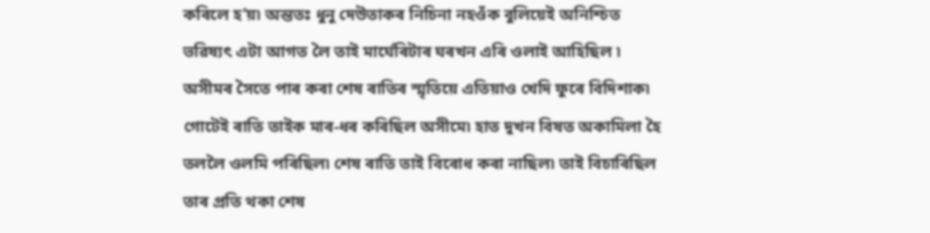কৰিলে হ’য়৷ অন্ততঃ ধুনু দেউতাকৰ নিচিনা নহওঁক বুলিয়েই অনিশ্চিত ভৱিষ্যৎ এটা আগত লৈ তাই মাৰ্ঘেৰিটাৰ ঘৰখন এৰি ওলাই আহিছিল ৷ অসীমৰ সৈতে পাৰ কৰা শেষ ৰাতিৰ স্মৃতিয়ে এতিয়াও খেদি ফুৰে বিদিশাক৷ গোটেই ৰাতি তাইক মাৰ-ধৰ কৰিছিল অসীমে৷ হাত দুখন বিষত অকামিলা হৈ তললৈ ওলমি পৰিছিল৷ শেষ ৰাতি তাই বিৰোধ কৰা নাছিল৷ তাই বিচাৰিছিল তাৰ প্ৰতি থকা শেষ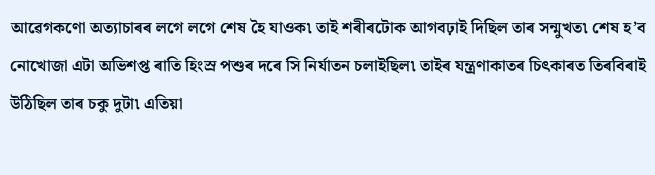আৱেগকণো অত্যাচাৰৰ লগে লগে শেষ হৈ যাওক৷ তাই শৰীৰটোক আগবঢ়াই দিছিল তাৰ সন্মুখত৷ শেষ হ’ব নোখোজা এটা অভিশপ্ত ৰাতি হিংস্ৰ পশুৰ দৰে সি নিৰ্যাতন চলাইছিল৷ তাইৰ যন্ত্ৰণাকাতৰ চিৎকাৰত তিৰবিৰাই উঠিছিল তাৰ চকু দুটা৷ এতিয়া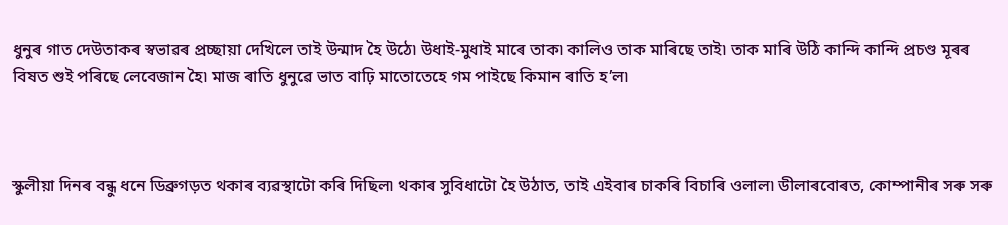ধুনুৰ গাত দেউতাকৰ স্বভাৱৰ প্ৰচ্ছায়া দেখিলে তাই উন্মাদ হৈ উঠে৷ উধাই-মুধাই মাৰে তাক৷ কালিও তাক মাৰিছে তাই৷ তাক মাৰি উঠি কান্দি কান্দি প্ৰচণ্ড মূৰৰ বিষত শুই পৰিছে লেবেজান হৈ৷ মাজ ৰাতি ধুনুৱে ভাত বাঢ়ি মাতোতেহে গম পাইছে কিমান ৰাতি হ’ল৷



স্কুলীয়া দিনৰ বন্ধু ধনে ডিব্ৰুগড়ত থকাৰ ব্যৱস্থাটো কৰি দিছিল৷ থকাৰ সুবিধাটো হৈ উঠাত, তাই এইবাৰ চাকৰি বিচাৰি ওলাল৷ ডীলাৰবোৰত, কোম্পানীৰ সৰু সৰু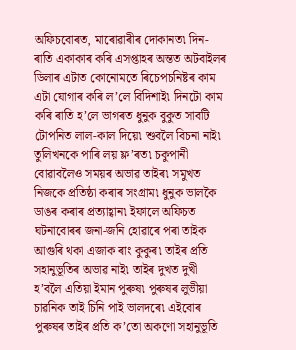অফিচবোৰত, মাৰোৱাৰীৰ দোকানত৷ দিন-ৰাতি একাকাৰ কৰি এসপ্তাহৰ অন্তত অটবাইলৰ ডিলাৰ এটাত কোনোমতে ৰিচেপচনিষ্টৰ কাম এটা যোগাৰ কৰি ল’লে বিদিশাই৷ দিনটো কাম কৰি ৰাতি হ’লে ভাগৰত ধুনুক বুকুত সাবটি টোপনিত লাল-কাল দিয়ে৷ শুবলৈ বিচনা নাই৷ তুলিখনকে পাৰি লয় ফ্ল’ৰত৷ চকুপানী বোৱাবলৈও সময়ৰ অভাৱ তাইৰ৷ সমুখত নিজকে প্ৰতিষ্ঠা কৰাৰ সংগ্ৰাম৷ ধুনুক ভালকৈ ডাঙৰ কৰাৰ প্ৰত্যাহ্বান৷ ইফালে অফিচত ঘটনাবোৰৰ জনা-জনি হোৱাৰে পৰা তাইক আগুৰি থকা এজাক ৰাং কুকুৰ৷ তাইৰ প্ৰতি সহানুভূতিৰ অভাৱ নাই৷ তাইৰ দুখত দুখী হ’বলৈ এতিয়া ইমান পুৰুষ৷ পুৰুষৰ লুভীয়া চাৱনিক তাই চিনি পাই ভালদৰে৷ এইবোৰ পুৰুষৰ তাইৰ প্ৰতি ক’তো অকণো সহানুভূতি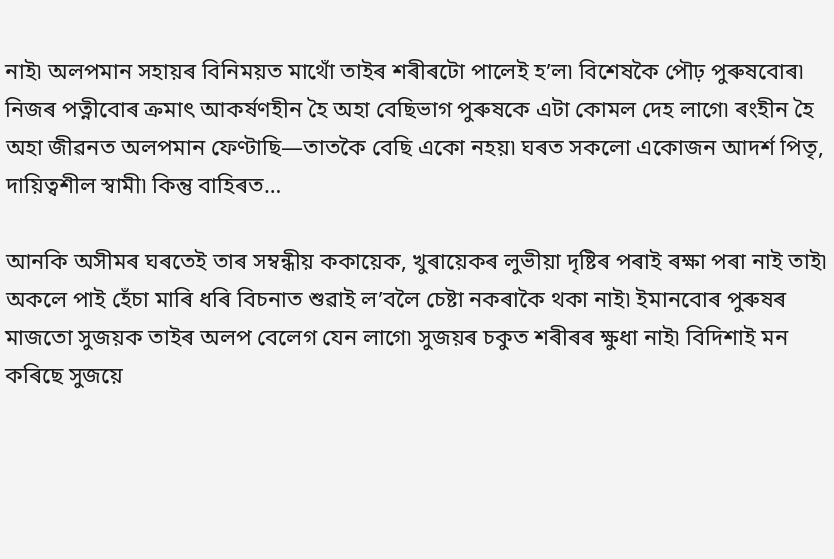নাই৷ অলপমান সহায়ৰ বিনিময়ত মাথোঁ তাইৰ শৰীৰটো পালেই হ’ল৷ বিশেষকৈ পৌঢ় পুৰুষবোৰ৷ নিজৰ পত্নীবোৰ ক্ৰমাৎ আকৰ্ষণহীন হৈ অহা বেছিভাগ পুৰুষকে এটা কোমল দেহ লাগে৷ ৰংহীন হৈ অহা জীৱনত অলপমান ফেণ্টাছি—তাতকৈ বেছি একো নহয়৷ ঘৰত সকলো একোজন আদৰ্শ পিতৃ, দায়িত্বশীল স্বামী৷ কিন্তু বাহিৰত…

আনকি অসীমৰ ঘৰতেই তাৰ সম্বন্ধীয় ককায়েক, খুৰায়েকৰ লুভীয়া দৃষ্টিৰ পৰাই ৰক্ষা পৰা নাই তাই৷ অকলে পাই হেঁচা মাৰি ধৰি বিচনাত শুৱাই ল’বলৈ চেষ্টা নকৰাকৈ থকা নাই৷ ইমানবোৰ পুৰুষৰ মাজতো সুজয়ক তাইৰ অলপ বেলেগ যেন লাগে৷ সুজয়ৰ চকুত শৰীৰৰ ক্ষুধা নাই৷ বিদিশাই মন কৰিছে সুজয়ে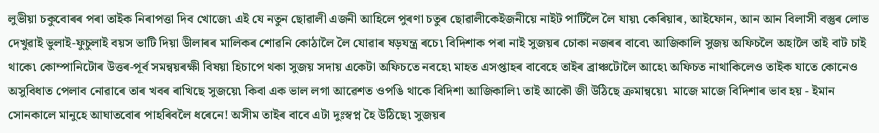লুভীয়া চকুবোৰৰ পৰা তাইক নিৰাপত্তা দিব খোজে৷ এই যে নতুন ছোৱালী এজনী আহিলে পুৰণা চতুৰ ছোৱালীকেইজনীয়ে নাইট পাৰ্টিলৈ লৈ যায়৷ কেৰিয়াৰ, আইফোন, আন আন বিলাসী বস্তুৰ লোভ দেখুৱাই ভুলাই-ফুচুলাই বয়স ভাটি দিয়া ডীলাৰৰ মালিকৰ শোৱনি কোঠালৈ লৈ যোৱাৰ ষড়যন্ত্ৰ ৰচে৷ বিদিশাক পৰা নাই সুজয়ৰ চোকা নজৰৰ বাবে৷ আজিকালি সুজয় অফিচলৈ অহালৈ তাই বাট চাই থাকে৷ কোম্পানিটোৰ উত্তৰ-পূৰ্ব সমন্বয়ৰক্ষী বিষয়া হিচাপে থকা সুজয় সদায় একেটা অফিচতে নবহে৷ মাহত এসপ্তাহৰ বাবেহে তাইৰ ব্ৰাঞ্চটোলৈ আহে৷ অফিচত নাথাকিলেও তাইক যাতে কোনেও অসুবিধাত পেলাব নোৱাৰে তাৰ খবৰ ৰাখিছে সুজয়ে৷ কিবা এক ভাল লগা আৱেশত ওপঙি থাকে বিদিশা আজিকালি৷ তাই আকৌ জী উঠিছে ক্ৰমান্বয়ে৷  মাজে মাজে বিদিশাৰ ভাব হয় - ইমান সোনকালে মানুহে আঘাতবোৰ পাহৰিবলৈ ধৰেনে! অসীম তাইৰ বাবে এটা দুঃস্বপ্ন হৈ উঠিছে৷ সুজয়ৰ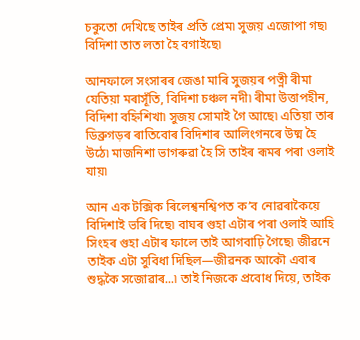চকুতো দেখিছে তাইৰ প্ৰতি প্ৰেম৷ সুজয় এজোপা গছ৷ বিদিশা তাত লতা হৈ বগাইছে৷

আনফালে সংসাৰৰ জেঙা মাৰি সুজয়ৰ পত্নী ৰীমা যেতিয়া মৰাসূঁতি, বিদিশা চঞ্চল নদী৷ ৰীমা উত্তাপহীন, বিদিশা বহ্নিশিখা৷ সুজয় সোমাই গৈ আছে৷ এতিয়া তাৰ ডিব্ৰুগড়ৰ ৰাতিবোৰ বিদিশাৰ আলিংগনৰে উষ্ম হৈ উঠে৷ মাজনিশা ভাগৰুৱা হৈ সি তাইৰ ৰূমৰ পৰা ওলাই যায়৷

আন এক টক্সিক ৰিলেশ্বনশ্বিপত ক’ব নোৱৰাকৈয়ে বিদিশাই ভৰি দিছে৷ বাঘৰ গুহা এটাৰ পৰা ওলাই আহি সিংহৰ গুহা এটাৰ ফালে তাই আগবাঢ়ি গৈছে৷ জীৱনে তাইক এটা সুবিধা দিছিল—জীৱনক আকৌ এবাৰ শুদ্ধকৈ সজোৱাৰ...৷ তাই নিজকে প্ৰবোধ দিয়ে, তাইক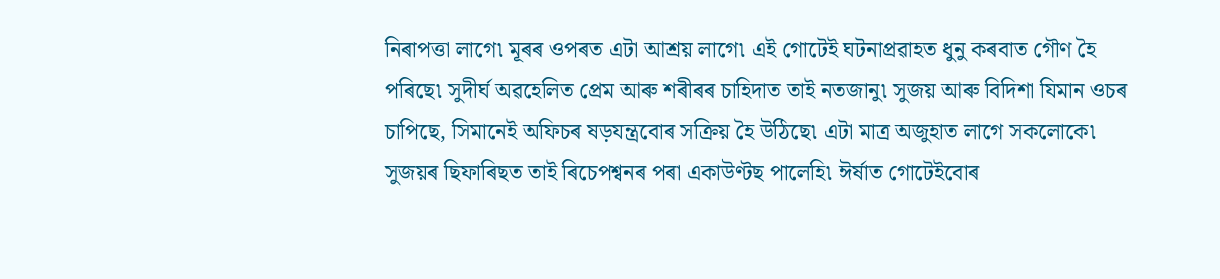নিৰাপত্তা লাগে৷ মূৰৰ ওপৰত এটা আশ্ৰয় লাগে৷ এই গোটেই ঘটনাপ্ৰৱাহত ধুনু কৰবাত গৌণ হৈ পৰিছে৷ সুদীৰ্ঘ অৱহেলিত প্ৰেম আৰু শৰীৰৰ চাহিদাত তাই নতজানু৷ সুজয় আৰু বিদিশা যিমান ওচৰ চাপিছে, সিমানেই অফিচৰ ষড়যন্ত্ৰবোৰ সক্ৰিয় হৈ উঠিছে৷ এটা মাত্ৰ অজুহাত লাগে সকলোকে৷ সুজয়ৰ ছিফাৰিছত তাই ৰিচেপশ্বনৰ পৰা একাউণ্টছ পালেহি৷ ঈৰ্ষাত গোটেইবোৰ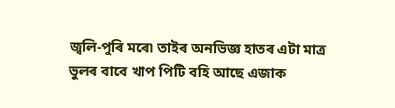জ্বলি-পুৰি মৰে৷ তাইৰ অনভিজ্ঞ হাতৰ এটা মাত্ৰ ভুলৰ বাবে খাপ পিটি বহি আছে এজাক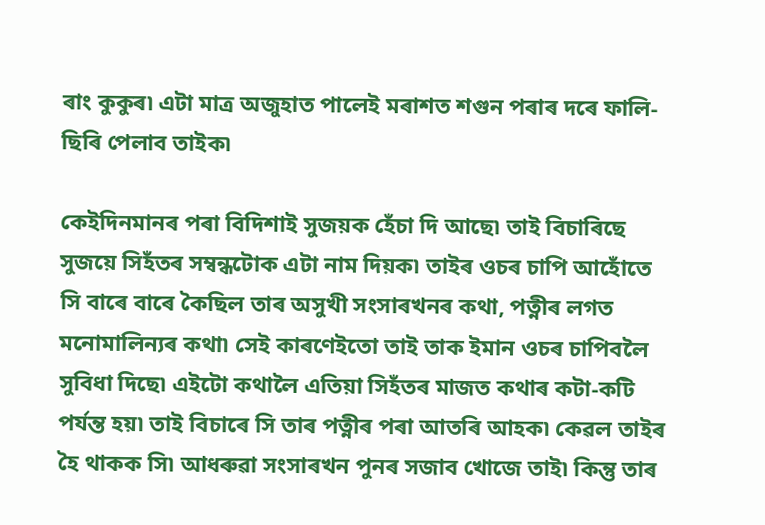ৰাং কুকুৰ৷ এটা মাত্ৰ অজুহাত পালেই মৰাশত শগুন পৰাৰ দৰে ফালি-ছিৰি পেলাব তাইক৷

কেইদিনমানৰ পৰা বিদিশাই সুজয়ক হেঁচা দি আছে৷ তাই বিচাৰিছে সুজয়ে সিহঁতৰ সম্বন্ধটোক এটা নাম দিয়ক৷ তাইৰ ওচৰ চাপি আহোঁতে সি বাৰে বাৰে কৈছিল তাৰ অসুখী সংসাৰখনৰ কথা, পত্নীৰ লগত মনোমালিন্যৰ কথা৷ সেই কাৰণেইতো তাই তাক ইমান ওচৰ চাপিবলৈ সুবিধা দিছে৷ এইটো কথালৈ এতিয়া সিহঁতৰ মাজত কথাৰ কটা-কটি পৰ্যন্ত হয়৷ তাই বিচাৰে সি তাৰ পত্নীৰ পৰা আতৰি আহক৷ কেৱল তাইৰ হৈ থাকক সি৷ আধৰুৱা সংসাৰখন পুনৰ সজাব খোজে তাই৷ কিন্তু তাৰ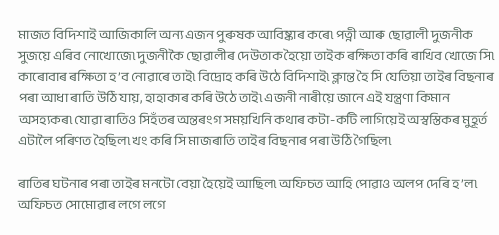মাজত বিদিশাই আজিকালি অন্য এজন পুৰুষক আবিষ্কাৰ কৰে৷ পত্নী আৰু ছোৱালী দুজনীক সুজয়ে এৰিব নোখোজে৷ দুজনীকৈ ছোৱালীৰ দেউতাক হৈয়ো তাইক ৰক্ষিতা কৰি ৰাখিব খোজে সি৷ কাৰোবাৰ ৰক্ষিতা হ’ব নোৱাৰে তাই৷ বিদ্ৰোহ কৰি উঠে বিদিশাই৷ ক্লান্ত হৈ সি যেতিয়া তাইৰ বিছনাৰ পৰা আধা ৰাতি উঠি যায়, হাহাকাৰ কৰি উঠে তাই৷ এজনী নাৰীয়ে জানে এই যন্ত্ৰণা কিমান অসহ্যকৰ৷ যোৱা ৰাতিও সিহঁতৰ অন্তৰংগ সময়খিনি কথাৰ কটা-কটি লাগিয়েই অস্বস্তিকৰ মুহূৰ্ত এটালৈ পৰিণত হৈছিল৷ খং কৰি সি মাজৰাতি তাইৰ বিছনাৰ পৰা উঠি গৈছিল৷

ৰাতিৰ ঘটনাৰ পৰা তাইৰ মনটো বেয়া হৈয়েই আছিল৷ অফিচত আহি পোৱাও অলপ দেৰি হ’ল৷ অফিচত সোমোৱাৰ লগে লগে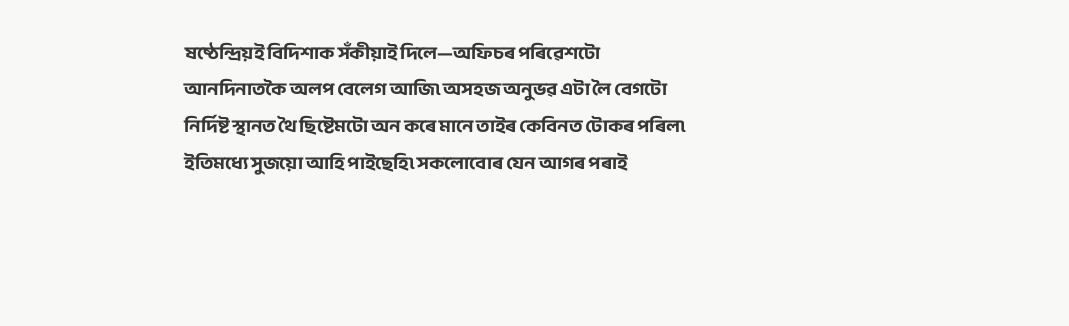ষষ্ঠেন্দ্ৰিয়ই বিদিশাক সঁকীয়াই দিলে—অফিচৰ পৰিৱেশটো আনদিনাতকৈ অলপ বেলেগ আজি৷ অসহজ অনুভৱ এটা লৈ বেগটো নিৰ্দিষ্ট স্থানত থৈ ছিষ্টেমটো অন কৰে মানে তাইৰ কেবিনত টোকৰ পৰিল৷ ইতিমধ্যে সুজয়ো আহি পাইছেহি৷ সকলোবোৰ যেন আগৰ পৰাই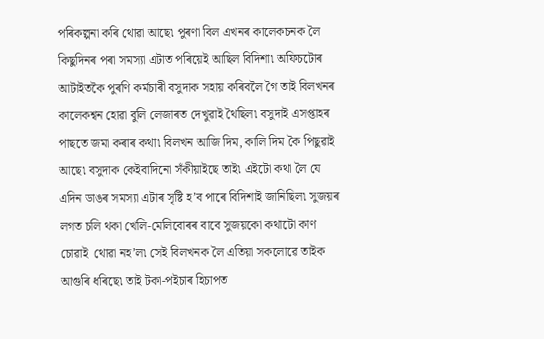পৰিকল্পনা কৰি থোৱা আছে৷ পুৰণা বিল এখনৰ কালেকচনক লৈ কিছুদিনৰ পৰা সমস্যা এটাত পৰিয়েই আছিল বিদিশা৷ অফিচটোৰ আটাইতকৈ পুৰণি কৰ্মচাৰী বসুদাক সহায় কৰিবলৈ গৈ তাই বিলখনৰ কালেকশ্বন হোৱা বুলি লেজাৰত দেখুৱাই থৈছিল৷ বসুদাই এসপ্তাহৰ পাছতে জমা কৰাৰ কথা৷ বিলখন আজি দিম, কালি দিম কৈ পিছুৱাই আছে৷ বসুদাক কেইবাদিনো সঁকীয়াইছে তাই৷ এইটো কথা লৈ যে এদিন ডাঙৰ সমস্যা এটাৰ সৃষ্টি হ’ব পাৰে বিদিশাই জানিছিল৷ সুজয়ৰ লগত চলি থকা খেলি-মেলিবোৰৰ বাবে সুজয়কো কথাটো কাণ চোৱাই  থোৱা নহ’ল৷ সেই বিলখনক লৈ‌ এতিয়া সকলোৱে তাইক আগুৰি ধৰিছে৷ তাই টকা-পইচাৰ হিচাপত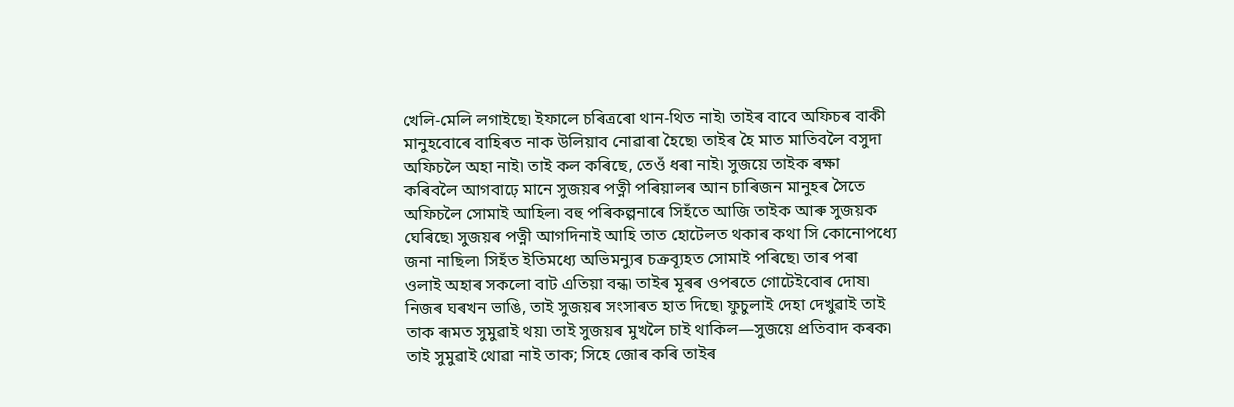খেলি-মেলি লগাইছে৷ ইফালে চৰিত্ৰৰো থান-থিত নাই৷ তাইৰ বাবে অফিচৰ বাকী মানুহবোৰে বাহিৰত নাক উলিয়াব নোৱাৰা হৈছে৷ তাইৰ হৈ মাত মাতিবলৈ বসুদা অফিচলৈ অহা নাই৷ তাই কল কৰিছে, তেওঁ ধৰা নাই৷ সুজয়ে তাইক ৰক্ষা কৰিবলৈ আগবাঢ়ে মানে সুজয়ৰ পত্নী পৰিয়ালৰ আন চাৰিজন মানুহৰ সৈতে অফিচলৈ সোমাই আহিল৷ বহু পৰিকল্পনাৰে সিহঁতে আজি তাইক আৰু সুজয়ক ঘেৰিছে৷ সুজয়ৰ পত্নী আগদিনাই আহি তাত হোটেলত থকাৰ কথা সি কোনোপধ্যে জনা নাছিল৷ সিহঁত ইতিমধ্যে অভিমন্যুৰ চক্ৰব্যূহত সোমাই পৰিছে৷ তাৰ পৰা ওলাই অহাৰ সকলো বাট এতিয়া বন্ধ৷ তাইৰ মূৰৰ ওপৰতে গোটেইবোৰ দোষ৷ নিজৰ ঘৰখন ভাঙি, তাই সুজয়ৰ সংসাৰত হাত দিছে৷ ফুচুলাই দেহা দেখুৱাই তাই তাক ৰূমত সুমুৱাই থয়৷ তাই সুজয়ৰ মুখলৈ চাই থাকিল—সুজয়ে প্ৰতিবাদ কৰক৷ তাই সুমুৱাই থোৱা নাই তাক; সিহে জোৰ কৰি তাইৰ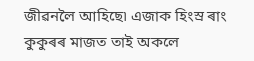জীৱনলৈ আহিছে৷ এজাক হিংস্ৰ ৰাং কুকুৰৰ মাজত তাই অকলে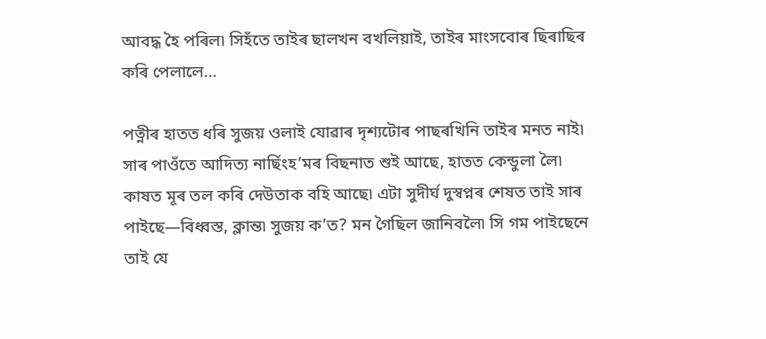আবদ্ধ হৈ পৰিল৷ সিহঁতে তাইৰ ছালখন বখলিয়াই, তাইৰ মাংসবোৰ ছিৰাছিৰ কৰি পেলালে…

পত্নীৰ হাতত ধৰি সুজয় ওলাই যোৱাৰ দৃশ্যটোৰ পাছৰখিনি তাইৰ মনত নাই৷ সাৰ পাওঁতে আদিত্য নাৰ্ছিংহ’মৰ বিছনাত শুই আছে‌, হাতত কেন্ডুলা‌ লৈ৷ কাষত মূৰ তল কৰি দেউতাক বহি আছে৷ এটা সুদীৰ্ঘ দুস্বপ্নৰ শেষত তাই সাৰ পাইছে—বিধ্বস্ত, ক্লান্ত৷ সুজয় ক’ত? মন গৈছিল জানিবলৈ৷ সি গম পাইছেনে তাই যে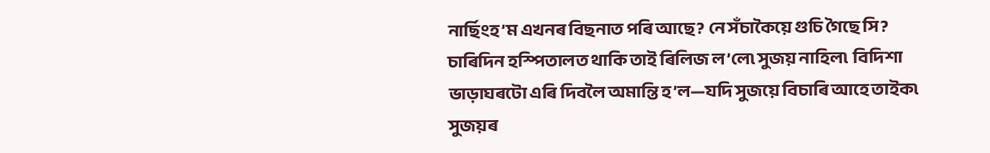নাৰ্ছিংহ’ম এখনৰ বিছনাত পৰি আছে? নে সঁচাকৈয়ে গুচি গৈছে সি? চাৰিদিন হস্পিতালত থাকি তাই ৰিলিজ ল’লে৷ সুজয় নাহিল৷  বিদিশা ভাড়াঘৰটো এৰি দিবলৈ অমান্তি হ’ল—যদি সুজয়ে বিচাৰি আহে তাইক৷ সুজয়ৰ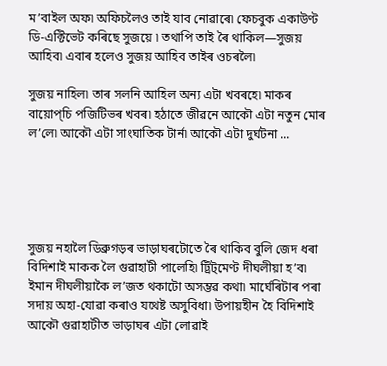ম’বাইল অফ৷ অফিচলৈও তাই যাব নোৱাৰে৷ ফেচবুক একাউণ্ট ডি-এক্টিভেট কৰিছে সুজয়ে ৷ তথাপি তাই ৰৈ থাকিল—সুজয় আহিব৷ এবাৰ হলেও সুজয় আহিব তাইৰ ওচৰলৈ৷

সুজয় নাহিল৷ তাৰ সলনি আহিল অন্য এটা খবৰহে৷ মাকৰ বায়োপ্‌চি পজিটিভৰ খবৰ৷ হঠাতে জীৱনে আকৌ এটা নতুন মোৰ ল’লে৷ আকৌ এটা সাংঘাতিক টাৰ্ন৷ আকৌ এটা দুৰ্ঘটনা ...





সুজয় নহালৈ ডিব্ৰুগড়ৰ ভাড়াঘৰটোতে ৰৈ থাকিব বুলি জেদ ধৰা বিদিশাই মাকক লৈ গুৱাহাটী পালেহি৷ ট্ৰিট্‌মেণ্ট দীঘলীয়া হ’ব৷ ইমান দীঘলীয়াকৈ ল’জত থকাটো অসম্ভৱ কথা৷ মাৰ্ঘেৰিটাৰ পৰা সদায় অহা-যোৱা কৰাও যথেষ্ট অসুবিধা৷ উপায়হীন হৈ বিদিশাই আকৌ গুৱাহাটীত ভাড়াঘৰ এটা লোৱাই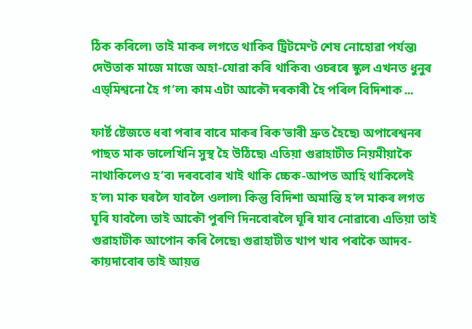ঠিক কৰিলে৷ তাই মাকৰ লগতে থাকিব ট্ৰিটমেণ্ট শেষ নোহোৱা পৰ্যন্ত৷ দেউতাক মাজে মাজে অহা-যোৱা কৰি থাকিব৷ ওচৰৰে স্কুল এখনত ধুনুৰ এড্‌মিশ্বনো হৈ গ’ল৷ কাম এটা আকৌ দৰকাৰী হৈ পৰিল বিদিশাক ...

ফাৰ্ষ্ট ষ্টেজতে ধৰা পৰাৰ বাবে মাকৰ ৰিক’ভাৰী দ্ৰুত হৈছে৷ অপাৰেশ্বনৰ পাছত মাক ভালেখিনি সুস্থ হৈ উঠিছে৷ এতিয়া গুৱাহাটীত নিয়মীয়াকৈ নাথাকিলেও হ’ব৷ দৰববোৰ খাই থাকি চ্চেক-আপত আহি থাকিলেই হ’ল৷ মাক ঘৰলৈ যাবলৈ ওলাল৷ কিন্তু বিদিশা অমান্তি হ’ল মাকৰ লগত ঘূৰি যাবলৈ৷ তাই আকৌ পুৰণি দিনবোৰলৈ ঘূৰি যাব নোৱাৰে৷ এতিয়া তাই গুৱাহাটীক আপোন কৰি লৈছে৷ গুৱাহাটীত খাপ খাব পৰাকৈ আদব-কায়দাবোৰ তাই আয়ত্ত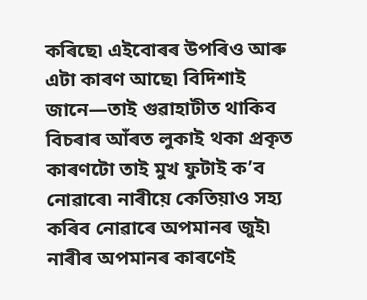কৰিছে৷ এইবোৰৰ উপৰিও আৰু এটা কাৰণ আছে৷ বিদিশাই জানে—তাই গুৱাহাটীত থাকিব বিচৰাৰ আঁৰত লুকাই থকা প্ৰকৃত কাৰণটো তাই মুখ ফুটাই ক’ব নোৱাৰে৷ নাৰীয়ে কেতিয়াও সহ্য কৰিব নোৱাৰে অপমানৰ জুই৷ নাৰীৰ অপমানৰ কাৰণেই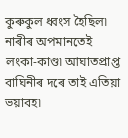কুৰুকুল ধ্বংস হৈছিল৷ নাৰীৰ অপমানতেই লংকা-কাণ্ড৷ আঘাতপ্ৰাপ্ত বাঘিনীৰ দৰে তাই এতিয়া ভয়াবহ৷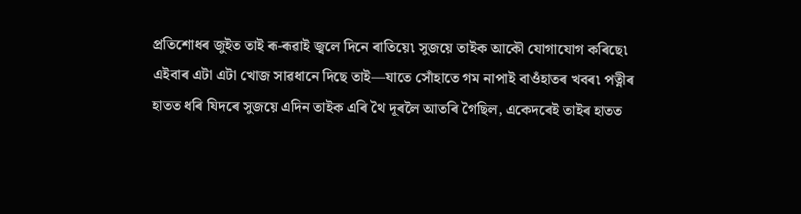প্ৰতিশোধৰ জুইত তাই ৰূ-ৰূৱাই জ্বলে‌ দিনে ৰাতিয়ে৷ সুজয়ে তাইক আকৌ যোগাযোগ কৰিছে৷ এইবাৰ এটা এটা খোজ সাৱধানে দিছে তাই—যাতে সোঁহাতে গম নাপাই বাওঁহাতৰ খবৰ৷ পত্নীৰ হাতত ধৰি যিদৰে সুজয়ে এদিন তাইক এৰি থৈ দূৰলৈ আতৰি গৈছিল, একেদৰেই তাইৰ হাতত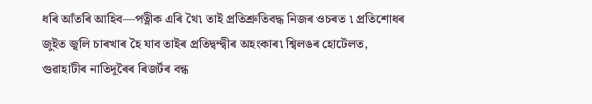ধৰি আঁতৰি আহিব—পত্নীক এৰি থৈ৷ তাই প্ৰতিশ্ৰুতিবদ্ধ নিজৰ ওচৰত ৷ প্ৰতিশোধৰ জুইত জ্বলি চাৰখাৰ হৈ যাব তাইৰ প্ৰতিদ্বন্দ্বীৰ অহংকাৰ৷ শ্বিলঙৰ হোটেলত, গুৱাহাটীৰ নাতিদূৰৈৰ ৰিজৰ্টৰ বন্ধ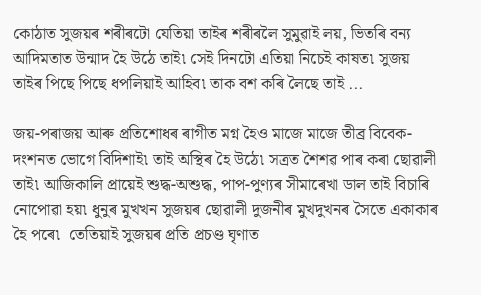কোঠাত সুজয়ৰ শৰীৰটো যেতিয়া তাইৰ শৰীৰলৈ সুমুৱাই লয়, ভিতৰি বন্য আদিমতাত উন্মাদ হৈ উঠে তাই৷ সেই দিনটো এতিয়া নিচেই কাষত৷ সুজয় তাইৰ পিছে পিছে ধপলিয়াই আহিব৷ তাক বশ কৰি লৈছে তাই ...

জয়-পৰাজয় আৰু প্ৰতিশোধৰ ৰাগীত মগ্ন হৈও মাজে মাজে তীব্ৰ বিবেক-দংশনত ভোগে বিদিশাই৷ তাই অস্থিৰ হৈ উঠে৷ সত্ৰত শৈশৱ পাৰ কৰা ছোৱালী তাই৷ আজিকালি প্ৰায়েই শুদ্ধ-অশুদ্ধ, পাপ-পুণ্যৰ সীমাৰেখা ডাল তাই বিচাৰি নোপোৱা হয়৷ ধুনুৰ মুখখন সুজয়ৰ ছোৱালী দুজনীৰ মুখদুখনৰ সৈতে একাকাৰ হৈ পৰে৷  তেতিয়াই সুজয়ৰ প্ৰতি প্ৰচণ্ড ঘৃণাত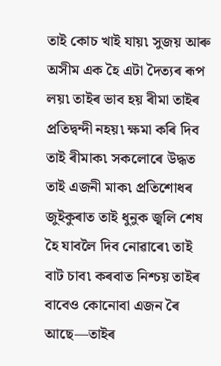তাই কোচ খাই যায়৷ সুজয় আৰু অসীম এক হৈ এটা দৈত্যৰ ৰূপ লয়৷ তাইৰ ভাব হয় ৰীমা তাইৰ প্ৰতিদ্বন্দী নহয়৷ ক্ষমা কৰি দিব তাই ৰীমাক৷ সকলোৰে‌ উদ্ধত তাই এজনী মাক৷ প্ৰতিশোধৰ জুইকুৰাত তাই ধুনুক জ্বলি শেষ হৈ যাবলৈ দিব নোৱাৰে৷ তাই বাট চাব৷ কৰবাত নিশ্চয় তাইৰ বাবেও কোনোবা এজন ৰৈ আছে—তাইৰ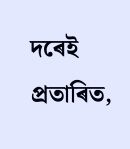দৰেই প্ৰতাৰিত,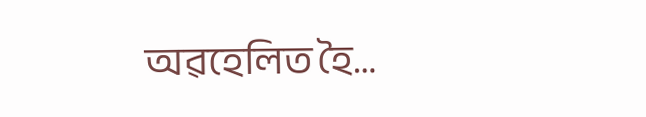অৱহেলিত হৈ…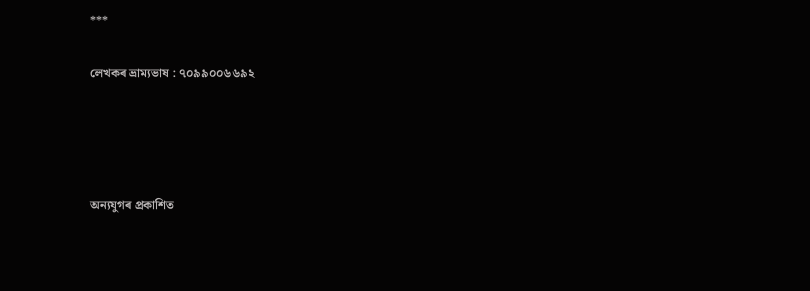***

লেখকৰ ভ্ৰাম্যভাষ : ৭০৯৯০০৬৬৯২




অন্যযুগৰ প্ৰকাশিত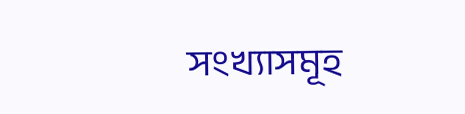সংখ্যাসমূহ